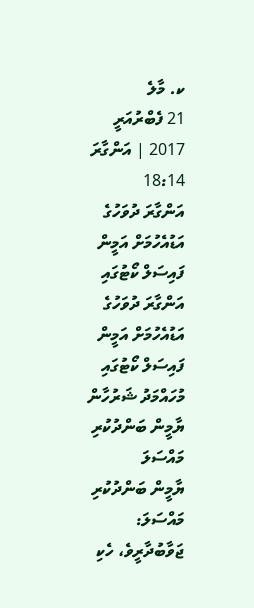ކ. މާލެ
21 ފެބްރުއަރީ 2017 | އަންގާރަ 18:14
އަންގާރަ ދުވަހުގެ އަޑުއެހުމަށް އަމީން ފައިސަލް ކޯޓުގައި
އަންގާރަ ދުވަހުގެ އަޑުއެހުމަށް އަމީން ފައިސަލް ކޯޓުގައި
މުހައްމަދު ޝަރުހާން
ޔާމީން ބަންދުކުރި މައްސަލަ
ޔާމީން ބަންދުކުރި މައްސަލަ: ޖަވާބުދާރީވެ، ހެކި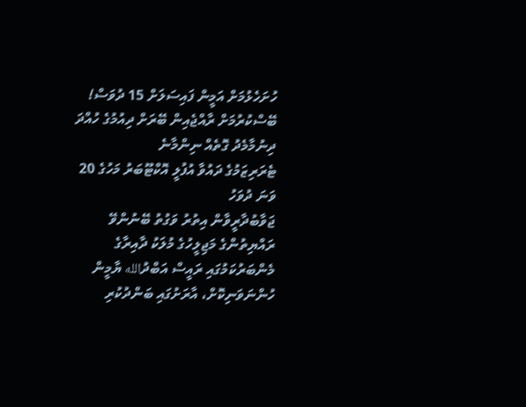ހުށަހެޅުމަށް އަމީން ފައިސަލަށް 15 ދުވަސް!
ބޭސްކުރުމަށް ރާއްޖެއިން ބޭރަށް ދިއުމުގެ ހުއްދަ ދިނުމާމެދު ގޮތެއް ނިންމާނެ
ޓެރަރިޒަމުގެ ދައުވާ އުފުލީ އޮކްޓޫބަރު މަހުގެ 20 ވަނަ ދުވަހު
ޖަވާބުދާރީވާން އިތުރު ވަގުތު ބޭނުންވޭ
ރައްޔިތުންގެ މަޖިލީހުގެ މުލަކު ދާއިރާގެ މެންބަރުކަމުގައި ރައީސް އަބްދުالله ޔާމީން ހުންނަވަނިކޮށް، އާރަށުގައި ބަންދުކުރި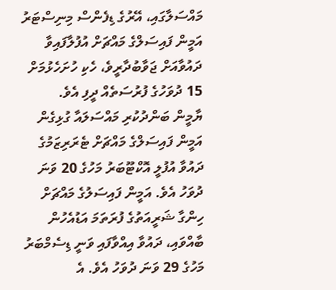މައްސަލާގައި، އޭރުގެ ޑިފެންސް މިނިސްޓަރު އަމީން ފައިސަލްގެ މައްޗަށް އުފުލާފައިވާ ދައުވާއަށް ޖަވާބުދާރީވެ، ހެކި ހުށަހެޅުމަށް 15 ދުވަހުގެ ފުރުސަތެއް ދީފި އެވެ.
ޔާމީން ބަންދުކުރި މައްސަލައާ ގުޅިގެން އަމީން ފައިސަލްގެ މައްޗަށް ޓެރަރިޒަމުގެ ދައުވާ އުފުލީ އޮކްޓޫބަރު މަހުގެ 20 ވަނަ ދުވަހު އެވެ. އަމީން ފައިސަލުގެ މައްޗަށް ހިންގާ ޝަރީއަތުގެ ފުރަތަމަ އަޑުއެހުން ބާއްވައި، ދައުވާ އިއްވާފައި ވަނީ ޑިސެމްބަރު މަހުގެ 29 ވަނަ ދުވަހު އެވެ. އެ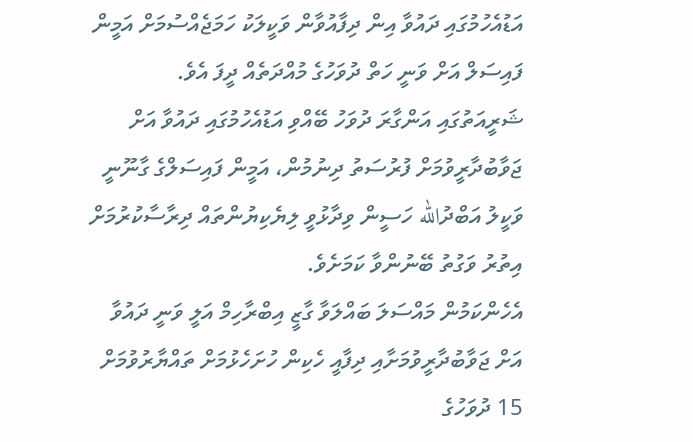އަޑުއެހުމުގައި ދައުވާ އިން ދިފާއުވާން ވަކީލަކު ހަމަޖެއްސުމަށް އަމީން ފައިސަލް އަށް ވަނީ ހަތް ދުވަހުގެ މުއްދަތެއް ދީފަ އެވެ.
ޝަރީއަތުގައި އަންގާރަ ދުވަހު ބޭއްވި އަޑުއެހުމުގައި ދައުވާ އަށް ޖަވާބުދާރީވުމަށް ފުރުސަތު ދިނުމުން، އަމީން ފައިސަލްގެ ގާނޫނީ ވަކީލު އަބްދުالله ހަސީން ވިދާޅުވީ ލިޔެކިޔުންތައް ދިރާސާކުރުމަށް އިތުރު ވަގުތު ބޭނުންވާ ކަމަށެވެ.
އެހެންކަމުން މައްސަލަ ބައްލަވާ ގާޒީ އިބްރާހިމް އަލީ ވަނީ ދައުވާ އަށް ޖަވާބުދާރީވުމަށާއި ދިފާއީ ހެކިން ހުށަހެޅުމަށް ތައްޔާރުވުމަށް 15 ދުވަހުގެ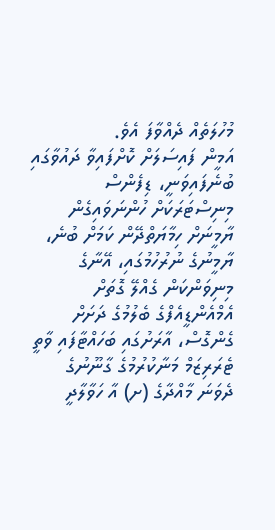މުހުލަތެއް ދެއްވާފަ އެވެ.
އަމީން ފައިސަލަށް ކޮށްފައިވާ ދައުވާގައި ބުނެފައިވަނީ، ޑިފެންސް މިނިސްޓަރަކަށް ހުންނަވައިގެން ޔާމީނަށް ހިމާޔަތްދޭން ކަމަށް ބުނެ، ޔާމީނުގެ ނުރުހުމުގައި، އޭނާގެ މިނިވަންކަން ގެއްލޭ ގޮތަށް އެމްއެންޑީއެފްގެ ބެލުމުގެ ދަށަށް ގެންގޮސް، އާރަށުގައި ބަހައްޓާފައި ވާތީ ޓެރަރިޒަމް މަނާކުރުމުގެ ގާނޫނުގެ ދެވަނަ މާއްދާގެ (ށ) އާ ހަވާލާދީ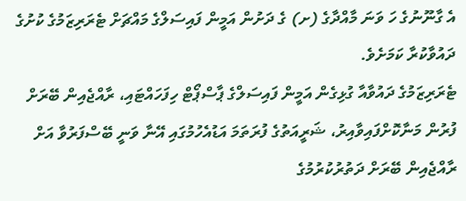އެ ގާނޫނުގެ ހަ ވަނަ މާއްދާގެ (ށ) ގެ ދަށުން އަމީން ފައިސަލްގެ މައްޗަށް ޓެރަރިޒަމުގެ ކުށުގެ ދައުވާކުރާ ކަމަށެވެ.
ޓެރަރިޒަމުގެ ދައުވާއާ ގުޅިގެން އަމީން ފައިސަލްގެ ޕާސްޕޯޓް ހިފަހައްޓައި، ރާއްޖެއިން ބޭރަށް ފުރުން މަނާކޮށްފައިވާއިރު، ޝަރީއަތުގެ ފުރަތަމަ އަޑުއެހުމުގައި އޭނާ ވަނީ ބޭސްފަރުވާ އަށް ރާއްޖެއިން ބޭރަށް ދަތުރުކުރުމުގެ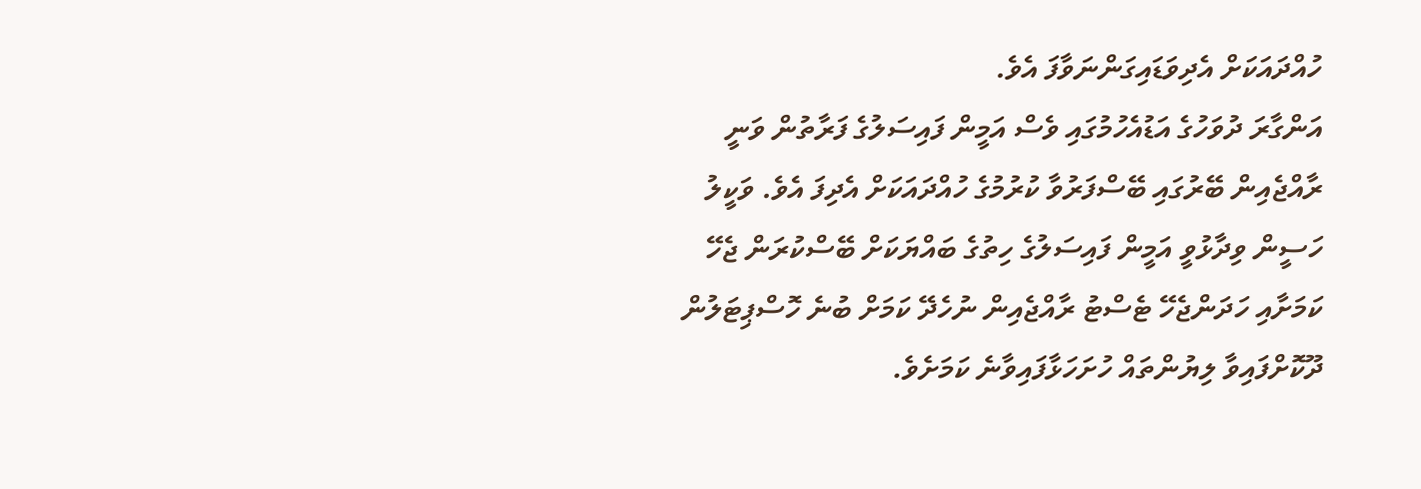ހުއްދައަކަށް އެދިވަޑައިގަންނަވާފަ އެވެ.
އަންގާރަ ދުވަހުގެ އަޑުއެހުމުގައި ވެސް އަމީން ފައިސަލުގެ ފަރާތުން ވަނީ ރާއްޖެއިން ބޭރުގައި ބޭސްފަރުވާ ކުރުމުގެ ހުއްދައަކަށް އެދިފަ އެވެ. ވަކީލު ހަސީން ވިދާޅުވީ އަމީން ފައިސަލުގެ ހިތުގެ ބައްޔަކަށް ބޭސްކުރަން ޖެހޭ ކަމަށާއި ހަދަންޖެހޭ ޓެސްޓު ރާއްޖެއިން ނުހެދޭ ކަމަށް ބުނެ ހޮސްޕިޓަލުން ދޫކޮށްފައިވާ ލިޔުންތައް ހުށަހަޅާފައިވާނެ ކަމަށެވެ.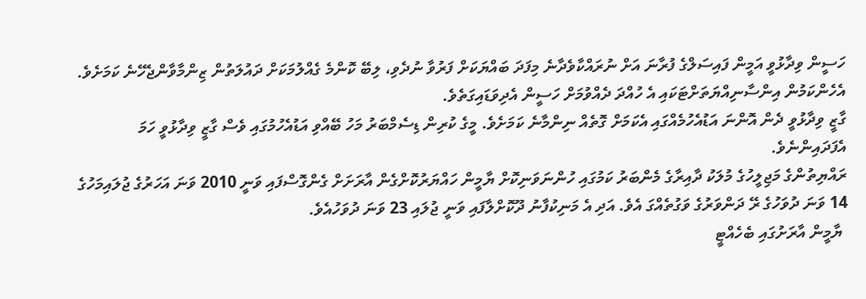ހަސީން ވިދާޅުވީ އަމީން ފައިސަލްގެ ފުރާނަ އަށް ނުރައްކާވެދާނެ މިފަދަ ބައްޔަކަށް ފަރުވާ ނުދެވި، ލިބޭ ކޮންމެ ގެއްލުމަކަށް ދައުލަތުން ޒިންމާވާންޖެހޭނެ ކަމަށެވެ. އެހެންކަމުން އިންސާނިއްޔަތަށްޓަކައި އެ ހުއްދަ ދެއްވުމަށް ހަސީން އެދިވަޑައިގަތެވެ.
ގާޒީ ވިދާޅުވީ ދެން އޮންނަ އަޑުއެހުމެއްގައި އެކަމަށް ގޮތެއް ނިންމާނެ ކަމަށެވެ. މީގެ ކުރިން ޑިސެމްބަރު މަހު ބޭއްވި އަޑުއެހުމުގައި ވެސް ގާޒީ ވިދާޅުވީ ހަމަ އެފަދައިންނެވެ.
ރައްޔިތުންގެ މަޖިލީހުގެ މުލަކު ދާއިރާގެ މެންބަރު ކަމުގައި ހުންނަވަނިކޮށް ޔާމީން ހައްޔަރުކޮށްގެން އާރަށަށް ގެންގޮސްފައި ވަނީ 2010 ވަނަ އަހަރުގެ ޖުލައިމަހުގެ 14 ވަނަ ދުވަހުގެ ރޭ ދަންވަރުގެ ވަގުތެއްގަ އެވެ. އަދި އެ މަނިކުފާނު ދޫކޮށްލާފައި ވަނީ ޖުލައި 23 ވަނަ ދުވަހުއެވެ.
 ޔާމީން އާރަށުގައި ބެހެއްޓީ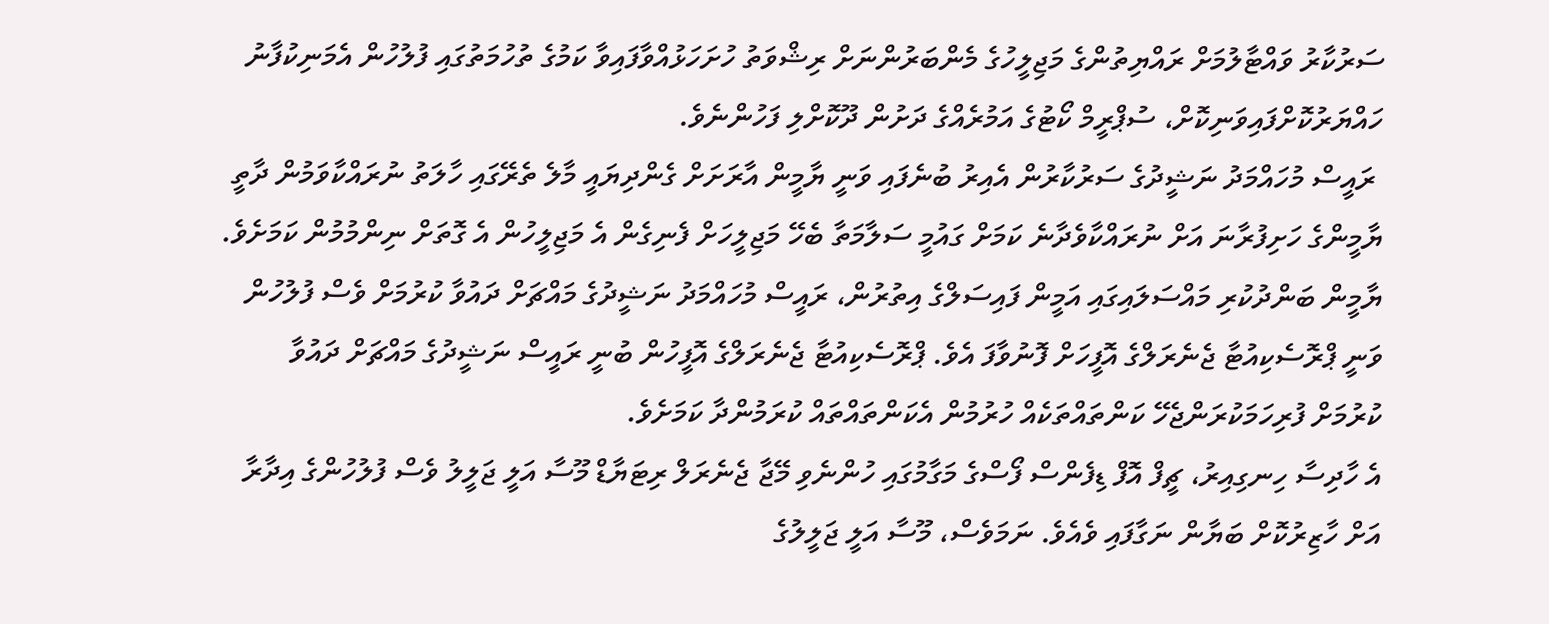ސަރުކާރު ވައްޓާލުމަށް ރައްޔިތުންގެ މަޖިލީހުގެ މެންބަރުންނަށް ރިޝްވަތު ހުށަހަޅުއްވާފައިވާ ކަމުގެ ތުހުމަތުގައި ފުލުހުން އެމަނިކުފާނު ހައްޔަރުކޮށްފައިވަނިކޮށް، ސުޕްރީމް ކޯޓުގެ އަމުރެއްގެ ދަށުން ދޫކޮށްލި ފަހުންނެވެ.
 ރައީސް މުހައްމަދު ނަޝީދުގެ ސަރުކާރުން އެއިރު ބުނެފައި ވަނީ ޔާމީން އާރަށަށް ގެންދިޔައީ މާލެ ތެރޭގައި ހާލަތު ނުރައްކާވަމުން ދާތީ ޔާމީންގެ ހަށިފުރާނަ އަށް ނުރައްކާވެދާނެ ކަމަށް ގައުމީ ސަލާމަތާ ބެހޭ މަޖިލީހަށް ފެނިގެން އެ މަޖިލީހުން އެ ގޮތަށް ނިންމުމުން ކަމަށެވެ.
ޔާމީން ބަންދުކުރި މައްސަލައިގައި އަމީން ފައިސަލްގެ އިތުރުން، ރައީސް މުހައްމަދު ނަޝީދުގެ މައްޗަށް ދައުވާ ކުރުމަށް ވެސް ފުލުހުން ވަނީ ޕްރޮސެކިއުޓާ ޖެނެރަލްގެ އޮފީހަށް ފޮނުވާފަ އެވެ. ޕްރޮސެކިއުޓާ ޖެނެރަލްގެ އޮފީހުން ބުނީ ރައީސް ނަޝީދުގެ މައްޗަށް ދައުވާ ކުރުމަށް ފުރިހަމަކުރަންޖެހޭ ކަންތައްތަކެއް ހުރުމުން އެކަންތައްތައް ކުރަމުންދާ ކަމަށެވެ.
އެ ހާދިސާ ހިނގިއިރު، ޗީފް އޮފް ޑިފެންސް ފޯސްގެ މަގާމުގައި ހުންނެވި މޭޖާ ޖެނެރަލް ރިޓަޔާޑް މޫސާ އަލީ ޖަލީލު ވެސް ފުލުހުންގެ އިދާރާ އަށް ހާޒިރުކޮށް ބަޔާން ނަގާފައި ވެއެވެ. ނަމަވެސް، މޫސާ އަލީ ޖަލީލުގެ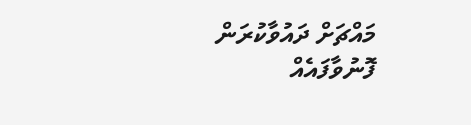މައްޗަށް ދައުވާކުރަން ފޮނުވާފައެއް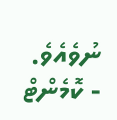ނުވެއެވެ.
- ކޮމެންޓް